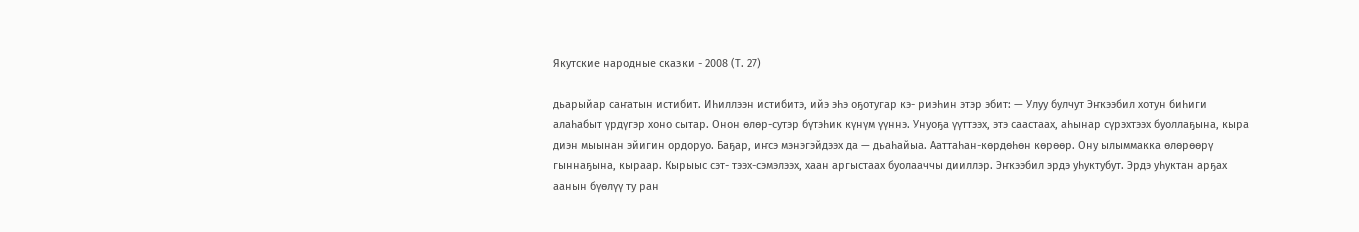Якутские народные сказки - 2008 (Т. 27)

дьарыйар саҥатын истибит. Иһиллээн истибитэ, ийэ эһэ оҕотугар кэ- риэһин этэр эбит: — Улуу булчут Эҥкээбил хотун биһиги алаһабыт үрдүгэр хоно сытар. Онон өлөр-сутэр бүтэһик күнүм үүннэ. Унуоҕа үүттээх, этэ саастаах, аһынар сүрэхтээх буоллаҕына, кыра диэн мыынан эйигин ордоруо. Баҕар, иҥсэ мэнэгэйдээх да — дьаһайыа. Ааттаһан-көрдөһөн көрөөр. Ону ылыммакка өлөрөөрү гыннаҕына, кыраар. Кырыыс сэт- тээх-сэмэлээх, хаан аргыстаах буолааччы дииллэр. Эҥкээбил эрдэ уһуктубут. Эрдэ уһуктан арҕах аанын бүөлүү ту ран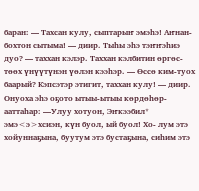баран: — Тахсан кулу, сыптарыҥ эмэһэ! Аҥнан-бохтон сытыма! — диир. Тыһы эһэ тэҥҥэһиэ дуо? — таххан кэлэр. Таххан кэлбитин өргөс- төөх үнүүтүнэн үөлэн кээһэр. — Өссө ким-туох баарый? Кэпсэтэр этигит, таххан кулу! — диир. Онуоха эһэ оҕото ытыы-ытыы көрдөһөр-ааттаһар: —Улуу хотуон, Эҥкээбил* эмэ<э>хсиэн, күн буол, ый буол! Хо- лум этэ хойуннаҕына, буутум этэ бустаҕына, сиһим этэ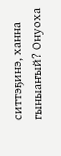ситтэҕинэ, ханна гыныаҥый? Онуоха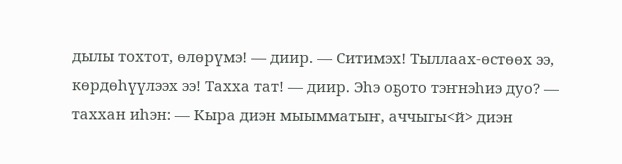дылы тохтот, өлөрүмэ! — диир. — Ситимэх! Тыллаах-өстөөх ээ, көрдөһүүлээх ээ! Тахха тат! — диир. Эһэ оҕото тэҥнэһиэ дуо? — таххан иһэн: — Кыра диэн мыымматыҥ, аччыгы<й> диэн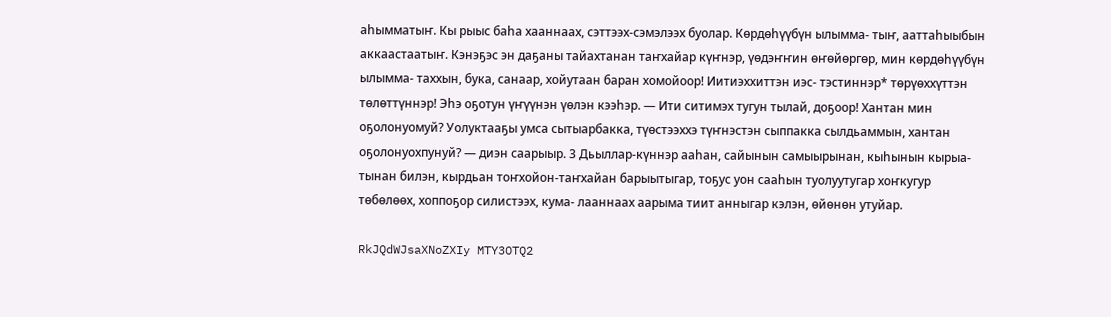аһымматыҥ. Кы рыыс баһа хааннаах, сэттээх-сэмэлээх буолар. Көрдөһүүбүн ылымма- тыҥ, ааттаһыыбын аккаастаатыҥ. Кэнэҕэс эн даҕаны тайахтанан таҥхайар күҥнэр, үөдэҥҥин өҥөйөргөр, мин көрдөһүүбүн ылымма- таххын, бука, санаар, хойутаан баран хомойоор! Иитиэххиттэн иэс- тэстиннэр* төрүөххүттэн төлөттүннэр! Эһэ оҕотун үҥүүнэн үөлэн кээһэр. — Ити ситимэх тугун тылай, доҕоор! Хантан мин оҕолонуомуй? Уолуктааҕы умса сытыарбакка, түөстээххэ түҥнэстэн сыппакка сылдьаммын, хантан оҕолонуохпунуй? — диэн саарыыр. 3 Дьыллар-күннэр ааһан, сайынын самыырынан, кыһынын кырыа- тынан билэн, кырдьан тоҥхойон-таҥхайан барыытыгар, тоҕус уон сааһын туолуутугар хоҥкугур төбөлөөх, хоппоҕор силистээх, кума- лааннаах аарыма тиит анныгар кэлэн, өйөнөн утуйар.

RkJQdWJsaXNoZXIy MTY3OTQ2